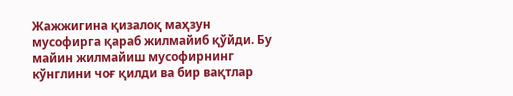Жажжигина қизалоқ маҳзун мусофирга қараб жилмайиб қўйди. Бу майин жилмайиш мусофирнинг кўнглини чоғ қилди ва бир вақтлар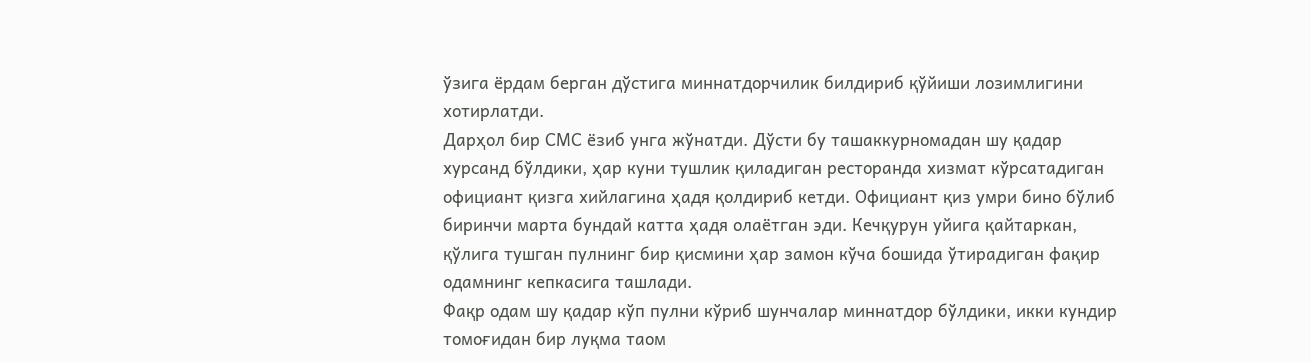ўзига ёрдам берган дўстига миннатдорчилик билдириб қўйиши лозимлигини хотирлатди.
Дарҳол бир СМС ёзиб унга жўнатди. Дўсти бу ташаккурномадан шу қадар хурсанд бўлдики, ҳар куни тушлик қиладиган ресторанда хизмат кўрсатадиган официант қизга хийлагина ҳадя қолдириб кетди. Официант қиз умри бино бўлиб биринчи марта бундай катта ҳадя олаётган эди. Кечқурун уйига қайтаркан, қўлига тушган пулнинг бир қисмини ҳар замон кўча бошида ўтирадиган фақир одамнинг кепкасига ташлади.
Фақр одам шу қадар кўп пулни кўриб шунчалар миннатдор бўлдики, икки кундир томоғидан бир луқма таом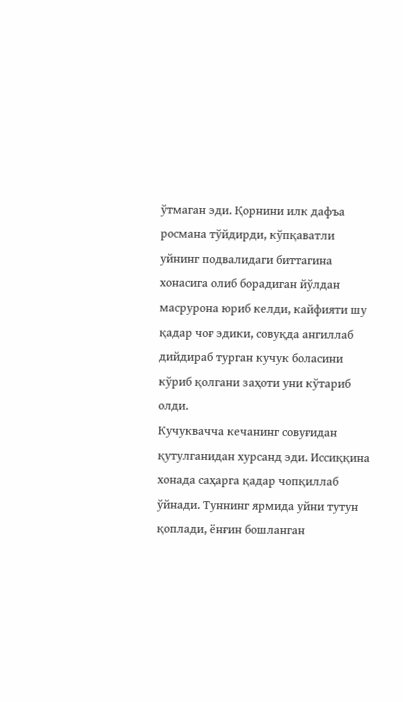ўтмаган эди. Қорнини илк дафъа росмана тўйдирди, кўпқаватли уйнинг подвалидаги биттагина хонасига олиб борадиган йўлдан масрурона юриб келди, кайфияти шу қадар чоғ эдики, совуқда ангиллаб дийдираб турган кучук боласини кўриб қолгани заҳоти уни кўтариб олди.
Кучуквачча кечанинг совуғидан қутулганидан хурсанд эди. Иссиққина хонада саҳарга қадар чопқиллаб ўйнади. Туннинг ярмида уйни тутун қоплади, ёнғин бошланган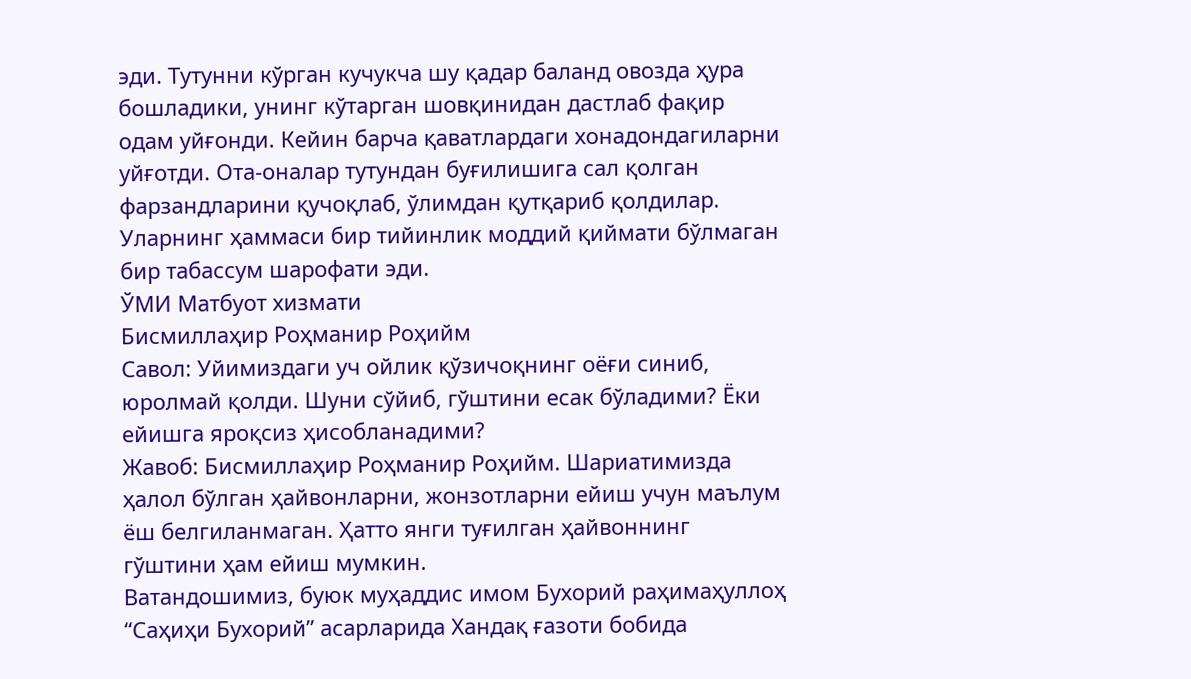эди. Тутунни кўрган кучукча шу қадар баланд овозда ҳура бошладики, унинг кўтарган шовқинидан дастлаб фақир одам уйғонди. Кейин барча қаватлардаги хонадондагиларни уйғотди. Ота-оналар тутундан буғилишига сал қолган фарзандларини қучоқлаб, ўлимдан қутқариб қолдилар. Уларнинг ҳаммаси бир тийинлик моддий қиймати бўлмаган бир табассум шарофати эди.
ЎМИ Матбуот хизмати
Бисмиллаҳир Роҳманир Роҳийм
Савол: Уйимиздаги уч ойлик қўзичоқнинг оёғи синиб, юролмай қолди. Шуни сўйиб, гўштини есак бўладими? Ёки ейишга яроқсиз ҳисобланадими?
Жавоб: Бисмиллаҳир Роҳманир Роҳийм. Шариатимизда ҳалол бўлган ҳайвонларни, жонзотларни ейиш учун маълум ёш белгиланмаган. Ҳатто янги туғилган ҳайвоннинг гўштини ҳам ейиш мумкин.
Ватандошимиз, буюк муҳаддис имом Бухорий раҳимаҳуллоҳ “Саҳиҳи Бухорий” асарларида Хандақ ғазоти бобида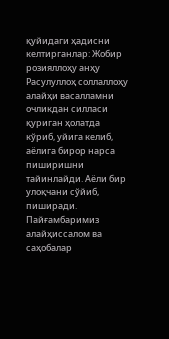қуйидаги ҳадисни келтирганлар: Жобир розияллоҳу анҳу Расулуллоҳ соллаллоҳу алайҳи васалламни очликдан силласи қуриган ҳолатда кўриб, уйига келиб, аёлига бирор нарса пиширишни тайинлайди. Аёли бир улоқчани сўйиб, пиширади. Пайғамбаримиз алайҳиссалом ва саҳобалар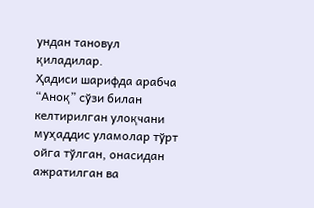ундан тановул қиладилар.
Ҳадиси шарифда арабча “Аноқ” сўзи билан келтирилган улоқчани муҳаддис уламолар тўрт ойга тўлган, онасидан ажратилган ва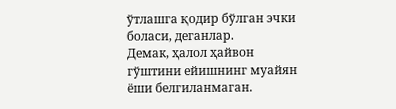ўтлашга қодир бўлган эчки боласи, деганлар.
Демак, ҳалол ҳайвон гўштини ейишнинг муайян ёши белгиланмаган.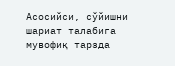Асосийси, сўйишни шариат талабига мувофиқ тарзда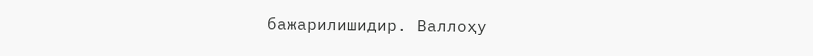бажарилишидир. Валлоҳу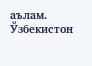аълам.
Ўзбекистон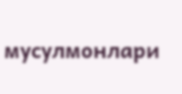мусулмонлари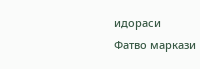идораси
Фатво маркази